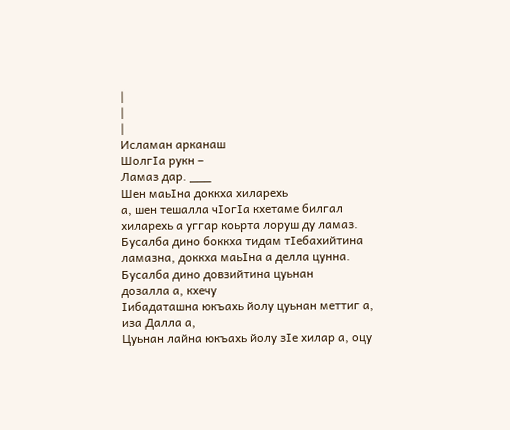|
|
|
Исламан арканаш
ШолгIа рукн –
Ламаз дар. ___
Шен маьIна доккха хиларехь
а, шен тешалла чIогIа кхетаме билгал
хиларехь а уггар коьрта лоруш ду ламаз. Бусалба дино боккха тидам тIебахийтина ламазна, доккха маьIна а делла цунна. Бусалба дино довзийтина цуьнан
дозалла а, кхечу
Iибадаташна юкъахь йолу цуьнан меттиг а, иза Далла а,
Цуьнан лайна юкъахь йолу зIе хилар а, оцу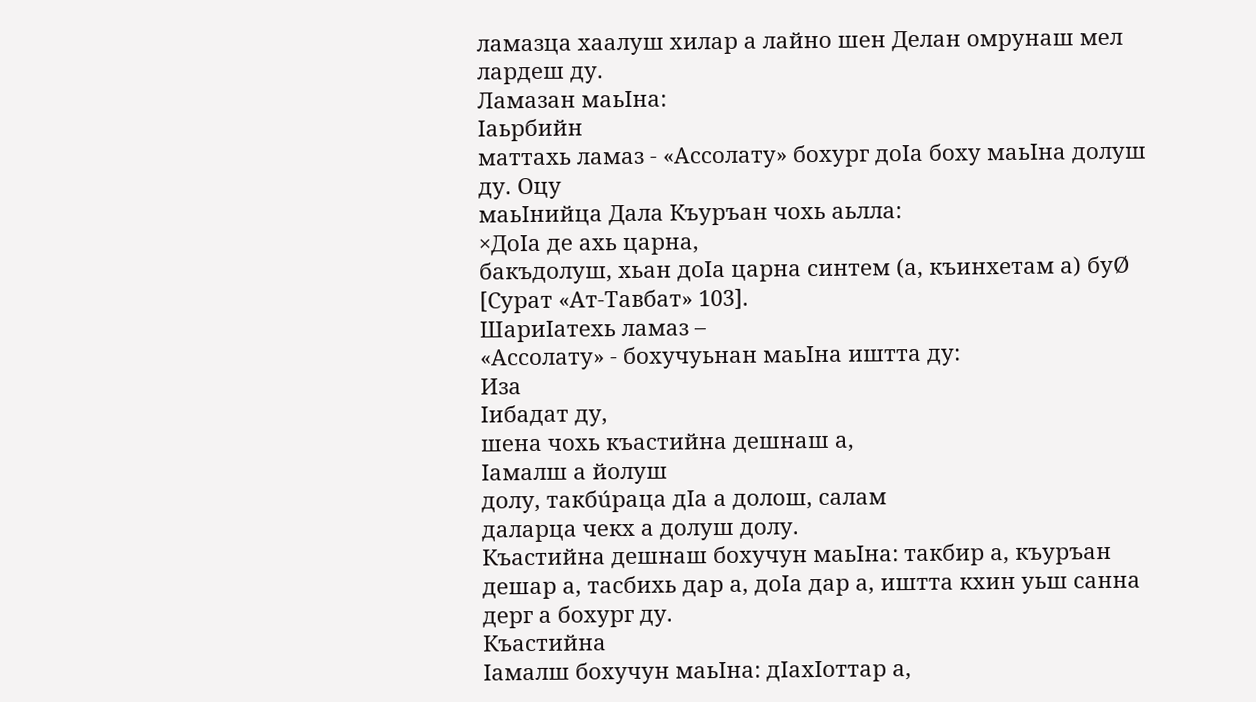ламазца хаалуш хилар а лайно шен Делан омрунаш мел лардеш ду.
Ламазан маьIна:
Iаьрбийн
маттахь ламаз - «Ассолату» бохург доIа боху маьIна долуш ду. Оцу
маьIнийца Дала Къуръан чохь аьлла:
×ДоIа де ахь царна,
бакъдолуш, хьан доIа царна синтем (а, къинхетам а) буØ [Сурат «Ат-Тавбат» 103].
ШариIатехь ламаз –
«Ассолату» - бохучуьнан маьIна иштта ду:
Иза
Iибадат ду,
шена чохь къастийна дешнаш а,
Iамалш а йолуш
долу, такбúраца дIа а долош, салам
даларца чекх а долуш долу.
Къастийна дешнаш бохучун маьIна: такбир а, къуръан дешар а, тасбихь дар а, доIа дар а, иштта кхин уьш санна дерг а бохург ду.
Къастийна
Iамалш бохучун маьIна: дIахIоттар а,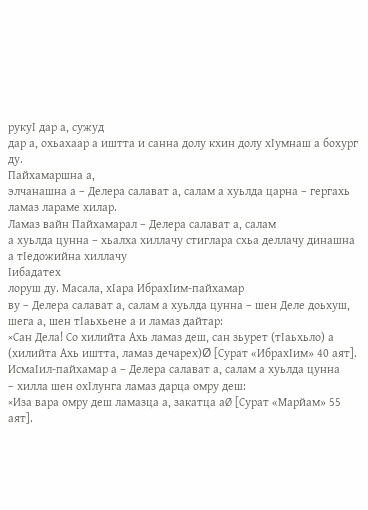рукуI дар а, сужуд
дар а, охьахаар а иштта и санна долу кхин долу хIумнаш а бохург ду.
Пайхамаршна а,
элчанашна а – Делера салават а, салам а хуьлда царна – гергахь ламаз лараме хилар.
Ламаз вайн Пайхамарал – Делера салават а, салам
а хуьлда цунна – хьалха хиллачу стиглара схьа деллачу динашна а тIедожийна хиллачу
Iибадатех
лоруш ду. Масала, хIара ИбрахIим-пайхамар
ву – Делера салават а, салам а хуьлда цунна – шен Деле доьхуш, шега а, шен тIаьхьене а и ламаз дайтар:
×Сан Дела! Со хилийта Ахь ламаз деш, сан зьурет (тIаьхьло) а (хилийта Ахь иштта, ламаз дечарех)Ø [Сурат «ИбрахIим» 40 аят].
ИсмаIил-пайхамар а – Делера салават а, салам а хуьлда цунна
– хилла шен охIлунга ламаз дарца омру деш:
×Иза вара омру деш ламазца а, закатца аØ [Сурат «Марйам» 55 аят].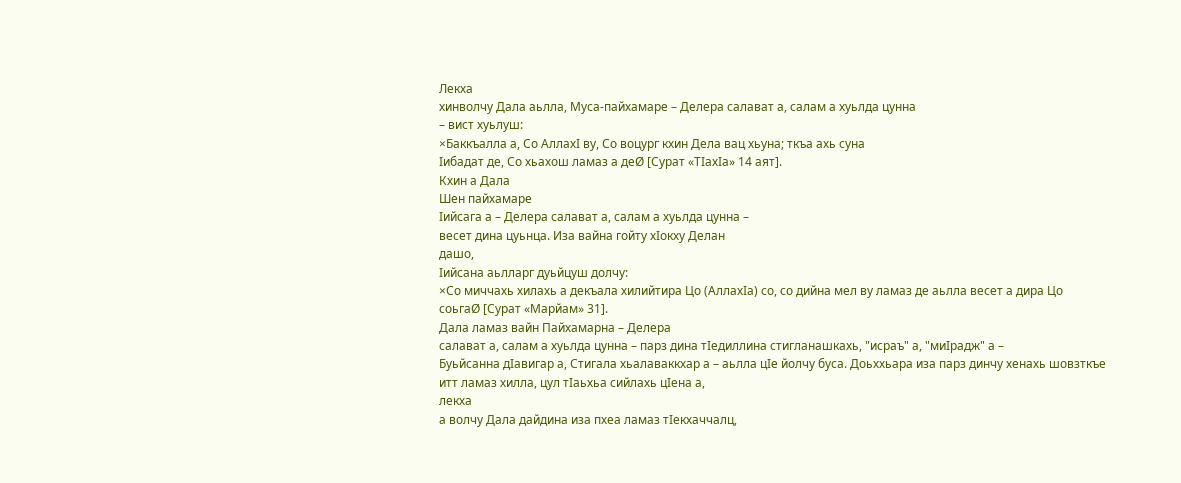Лекха
хинволчу Дала аьлла, Муса-пайхамаре – Делера салават а, салам а хуьлда цунна
– вист хуьлуш:
×Баккъалла а, Со АллахI ву, Со воцург кхин Дела вац хьуна; ткъа ахь суна
Iибадат де, Со хьахош ламаз а деØ [Сурат «ТIахIа» 14 аят].
Кхин а Дала
Шен пайхамаре
Iийсага а – Делера салават а, салам а хуьлда цунна –
весет дина цуьнца. Иза вайна гойту хIокху Делан
дашо,
Iийсана аьлларг дуьйцуш долчу:
×Со миччахь хилахь а декъала хилийтира Цо (АллахIа) со, со дийна мел ву ламаз де аьлла весет а дира Цо
соьгаØ [Сурат «Марйам» 31].
Дала ламаз вайн Пайхамарна – Делера
салават а, салам а хуьлда цунна – парз дина тIедиллина стигланашкахь, "исраъ" а, "миIрадж" а –
Буьйсанна дIавигар а, Стигала хьалаваккхар а – аьлла цIе йолчу буса. Доьххьара иза парз динчу хенахь шовзткъе
итт ламаз хилла, цул тIаьхьа сийлахь цIена а,
лекха
а волчу Дала дайдина иза пхеа ламаз тIекхаччалц,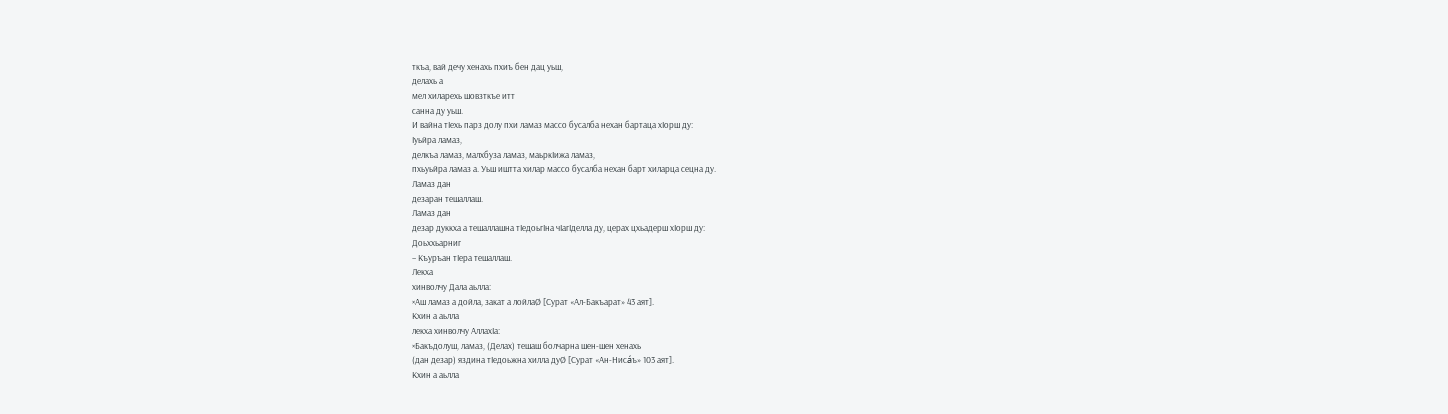ткъа, вай дечу хенахь пхиъ бен дац уьш,
делахь а
мел хиларехь шовзткъе итт
санна ду уьш.
И вайна тIехь парз долу пхи ламаз массо бусалба нехан бартаца хIорш ду:
Iуьйра ламаз,
делкъа ламаз, малхбуза ламаз, маьркIижа ламаз,
пхьуьйра ламаз а. Уьш иштта хилар массо бусалба нехан барт хиларца сецна ду.
Ламаз дан
дезаран тешаллаш.
Ламаз дан
дезар дуккха а тешаллашна тIедоьгIна чIагIделла ду, церах цхьадерш хIорш ду:
Доьххьарниг
– Къуръан тIера тешаллаш.
Лекха
хинволчу Дала аьлла:
×Аш ламаз а дойла, закат а лойлаØ [Сурат «Ал-Бакъарат» 43 аят].
Кхин а аьлла
лекха хинволчу АллахIа:
×Бакъдолуш, ламаз, (Делах) тешаш болчарна шен-шен хенахь
(дан дезар) яздина тIедоьжна хилла дуØ [Сурат «Ан-Нисáъ» 103 аят].
Кхин а аьлла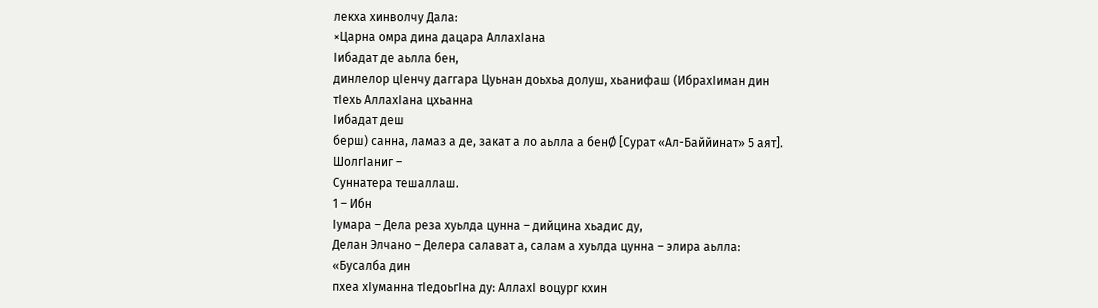лекха хинволчу Дала:
×Царна омра дина дацара АллахIана
Iибадат де аьлла бен,
динлелор цIенчу даггара Цуьнан доьхьа долуш, хьанифаш (ИбрахIиман дин тIехь АллахIана цхьанна
Iибадат деш
берш) санна, ламаз а де, закат а ло аьлла а бенØ [Сурат «Ал-Баййинат» 5 аят].
ШолгIаниг –
Суннатера тешаллаш.
1 – Ибн
Iумара – Дела реза хуьлда цунна – дийцина хьадис ду,
Делан Элчано – Делера салават а, салам а хуьлда цунна – элира аьлла:
«Бусалба дин
пхеа хIуманна тIедоьгIна ду: АллахI воцург кхин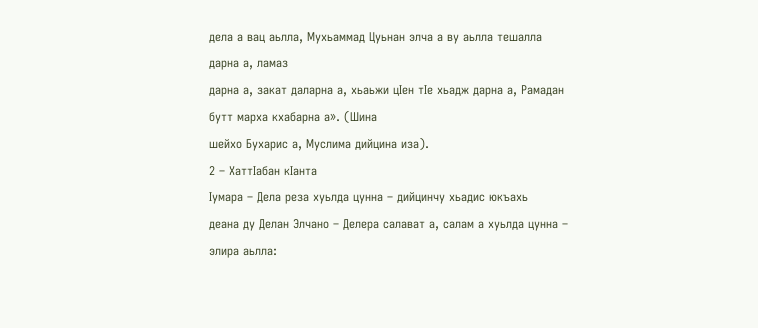дела а вац аьлла, Мухьаммад Цуьнан элча а ву аьлла тешалла дарна а, ламаз
дарна а, закат даларна а, хьаьжи цIен тIе хьадж дарна а, Рамадан бутт марха кхабарна а». (Шина
шейхо Бухарис а, Муслима дийцина иза).
2 – ХаттIабан кIанта
Iумара – Дела реза хуьлда цунна – дийцинчу хьадис юкъахь
деана ду Делан Элчано – Делера салават а, салам а хуьлда цунна –
элира аьлла: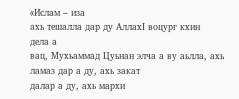«Ислам – иза
ахь тешалла дар ду АллахI воцург кхин
дела а
вац, Мухьаммад Цуьнан элча а ву аьлла, ахь ламаз дар а ду, ахь закат
далар а ду, ахь мархи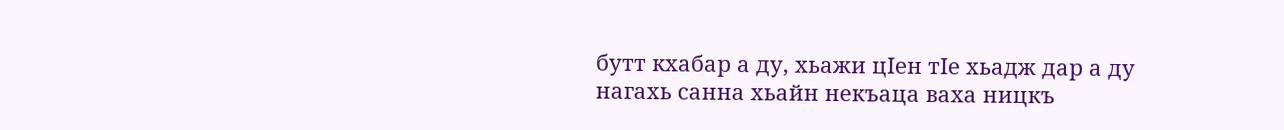бутт кхабар а ду, хьажи цIен тIе хьадж дар а ду нагахь санна хьайн некъаца ваха ницкъ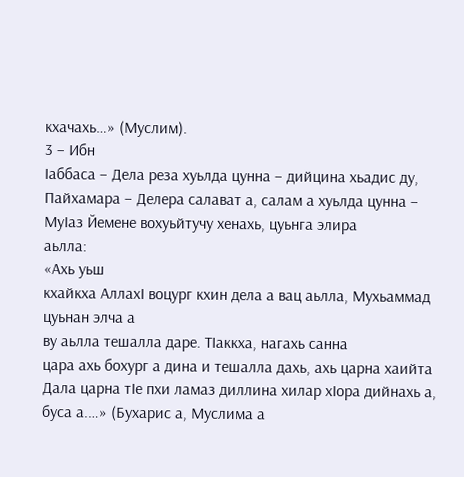кхачахь…» (Муслим).
3 – Ибн
Iаббаса – Дела реза хуьлда цунна – дийцина хьадис ду,
Пайхамара – Делера салават а, салам а хуьлда цунна – МуIаз Йемене вохуьйтучу хенахь, цуьнга элира
аьлла:
«Ахь уьш
кхайкха АллахI воцург кхин дела а вац аьлла, Мухьаммад цуьнан элча а
ву аьлла тешалла даре. ТIаккха, нагахь санна
цара ахь бохург а дина и тешалла дахь, ахь царна хаийта Дала царна тIе пхи ламаз диллина хилар хIора дийнахь а, буса а.…» (Бухарис а, Муслима а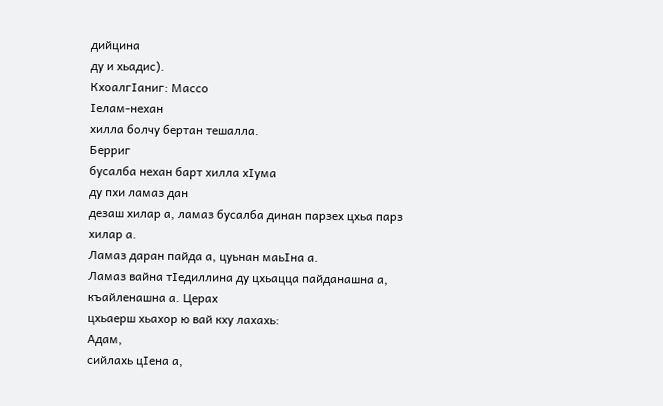дийцина
ду и хьадис).
КхоалгIаниг: Массо
Iелам-нехан
хилла болчу бертан тешалла.
Берриг
бусалба нехан барт хилла хIума
ду пхи ламаз дан
дезаш хилар а, ламаз бусалба динан парзех цхьа парз хилар а.
Ламаз даран пайда а, цуьнан маьIна а.
Ламаз вайна тIедиллина ду цхьацца пайданашна а, къайленашна а. Церах
цхьаерш хьахор ю вай кху лахахь:
Адам,
сийлахь цIена а,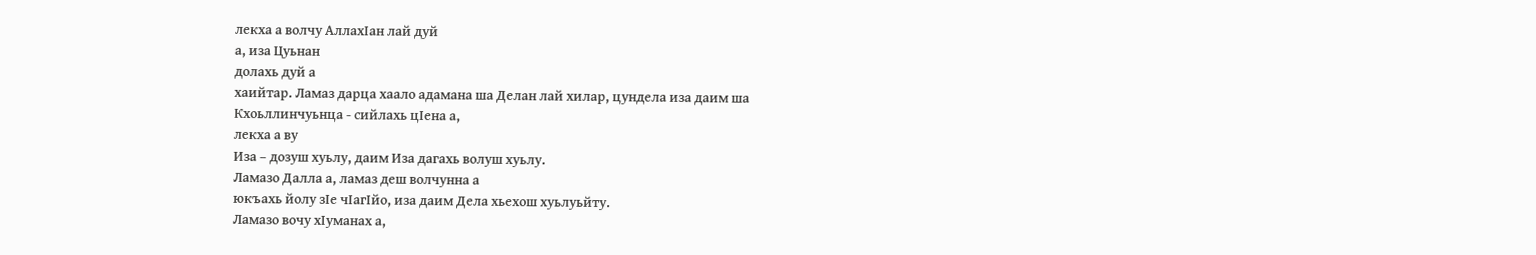лекха а волчу АллахIан лай дуй
а, иза Цуьнан
долахь дуй а
хаийтар. Ламаз дарца хаало адамана ша Делан лай хилар, цундела иза даим ша
Кхоьллинчуьнца - сийлахь цIена а,
лекха а ву
Иза – дозуш хуьлу, даим Иза дагахь волуш хуьлу.
Ламазо Далла а, ламаз деш волчунна а
юкъахь йолу зIе чIагIйо, иза даим Дела хьехош хуьлуьйту.
Ламазо вочу хIуманах а,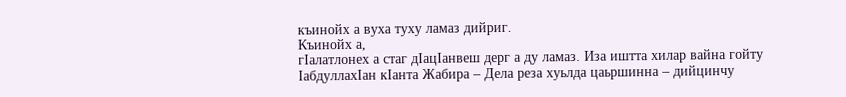къинойх а вуха туху ламаз дийриг.
Къинойх а,
гIалатлонех а стаг дIацIанвеш дерг а ду ламаз. Иза иштта хилар вайна гойту
IабдуллахIан кIанта Жабира – Дела реза хуьлда цаьршинна – дийцинчу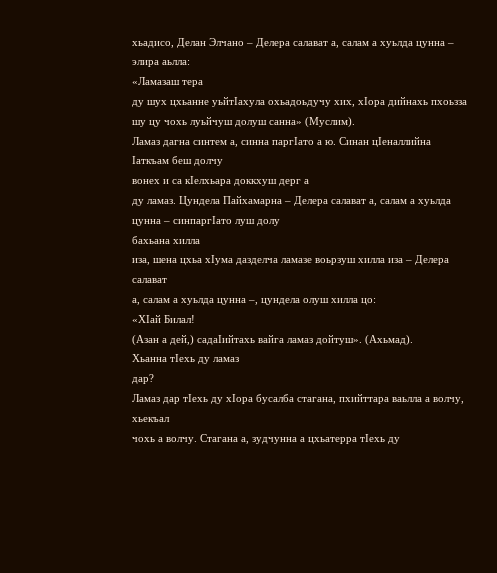хьадисо, Делан Элчано – Делера салават а, салам а хуьлда цунна – элира аьлла:
«Ламазаш тера
ду шух цхьанне уьйтIахула охьадоьдучу хих, хIора дийнахь пхоьзза шу цу чохь луьйчуш долуш санна» (Муслим).
Ламаз дагна синтем а, синна паргIато а ю. Синан цIеналлийна
Iаткъам беш долчу
вонех и са кIелхьара доккхуш дерг а
ду ламаз. Цундела Пайхамарна – Делера салават а, салам а хуьлда цунна – синпаргIато луш долу
бахьана хилла
иза, шена цхьа хIума дазделча ламазе воьрзуш хилла иза – Делера салават
а, салам а хуьлда цунна –, цундела олуш хилла цо:
«ХIай Билал!
(Азан а дей,) садаIийтахь вайга ламаз дойтуш». (Ахьмад).
Хьанна тIехь ду ламаз
дар?
Ламаз дар тIехь ду хIора бусалба стагана, пхийттара ваьлла а волчу, хьекъал
чохь а волчу. Стагана а, зудчунна а цхьатерра тIехь ду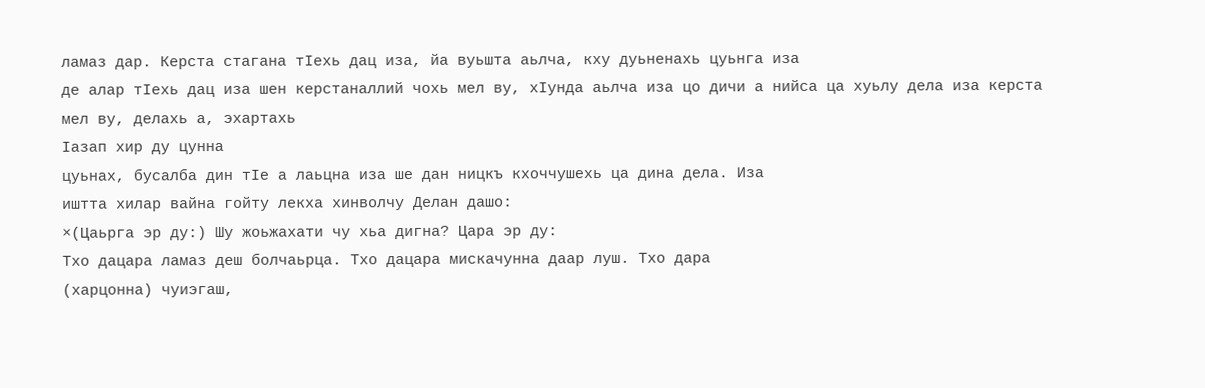ламаз дар. Керста стагана тIехь дац иза, йа вуьшта аьлча, кху дуьненахь цуьнга иза
де алар тIехь дац иза шен керстаналлий чохь мел ву, хIунда аьлча иза цо дичи а нийса ца хуьлу дела иза керста
мел ву, делахь а, эхартахь
Iазап хир ду цунна
цуьнах, бусалба дин тIе а лаьцна иза ше дан ницкъ кхоччушехь ца дина дела. Иза
иштта хилар вайна гойту лекха хинволчу Делан дашо:
×(Цаьрга эр ду:) Шу жоьжахати чу хьа дигна? Цара эр ду:
Тхо дацара ламаз деш болчаьрца. Тхо дацара мискачунна даар луш. Тхо дара
(харцонна) чуиэгаш,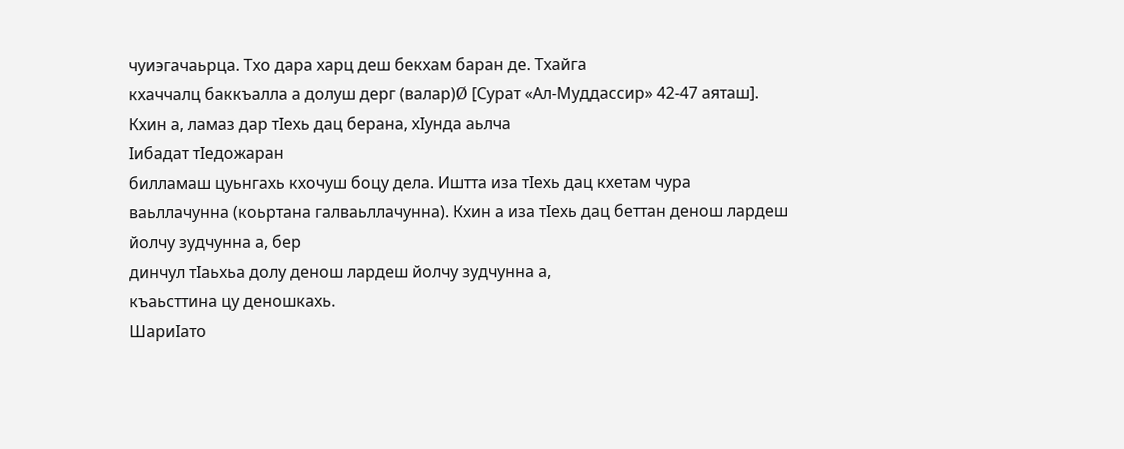чуиэгачаьрца. Тхо дара харц деш бекхам баран де. Тхайга
кхаччалц баккъалла а долуш дерг (валар)Ø [Сурат «Ал-Муддассир» 42-47 аяташ].
Кхин а, ламаз дар тIехь дац берана, хIунда аьлча
Iибадат тIедожаран
билламаш цуьнгахь кхочуш боцу дела. Иштта иза тIехь дац кхетам чура ваьллачунна (коьртана галваьллачунна). Кхин а иза тIехь дац беттан денош лардеш йолчу зудчунна а, бер
динчул тIаьхьа долу денош лардеш йолчу зудчунна а,
къаьсттина цу деношкахь.
ШариIато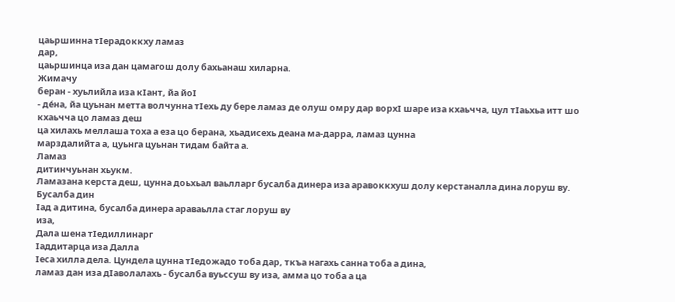цаьршинна тIерадоккху ламаз
дар,
цаьршинца иза дан цамагош долу бахьанаш хиларна.
Жимачу
беран - хуьлийла иза кIант, йа йоI
- дéна, йа цуьнан метта волчунна тIехь ду бере ламаз де олуш омру дар ворхI шаре иза кхаьчча, цул тIаьхьа итт шо кхаьчча цо ламаз деш
ца хилахь меллаша тоха а еза цо берана, хьадисехь деана ма-дарра, ламаз цунна
марздалийта а, цуьнга цуьнан тидам байта а.
Ламаз
дитинчуьнан хьукм.
Ламазана керста деш, цунна доьхьал ваьлларг бусалба динера иза аравоккхуш долу керстаналла дина лоруш ву.
Бусалба дин
Iад а дитина, бусалба динера араваьлла стаг лоруш ву
иза,
Дала шена тIедиллинарг
Iаддитарца иза Далла
Iеса хилла дела. Цундела цунна тIедожадо тоба дар, ткъа нагахь санна тоба а дина,
ламаз дан иза дIаволалахь - бусалба вуьссуш ву иза, амма цо тоба а ца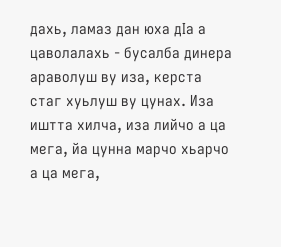дахь, ламаз дан юха дIа а цаволалахь - бусалба динера араволуш ву иза, керста
стаг хуьлуш ву цунах. Иза иштта хилча, иза лийчо а ца мега, йа цунна марчо хьарчо
а ца мега,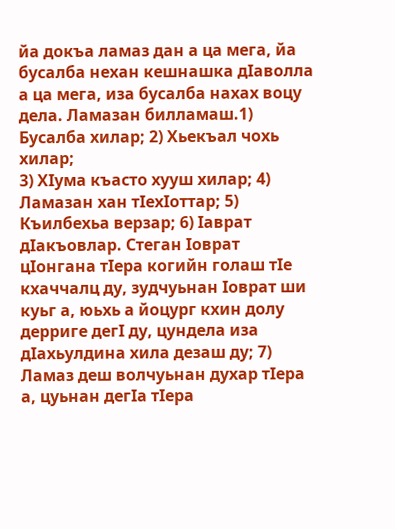йа докъа ламаз дан а ца мега, йа бусалба нехан кешнашка дIаволла а ца мега, иза бусалба нахах воцу дела. Ламазан билламаш.1) Бусалба хилар; 2) Хьекъал чохь хилар;
3) ХIума къасто хууш хилар; 4) Ламазан хан тIехIоттар; 5) Къилбехьа верзар; 6) Iаврат дIакъовлар. Стеган Iоврат цIонгана тIера когийн голаш тIе кхаччалц ду, зудчуьнан Iоврат ши куьг а, юьхь а йоцург кхин долу дерриге дегI ду, цундела иза дIахьулдина хила дезаш ду; 7) Ламаз деш волчуьнан духар тIера а, цуьнан дегIа тIера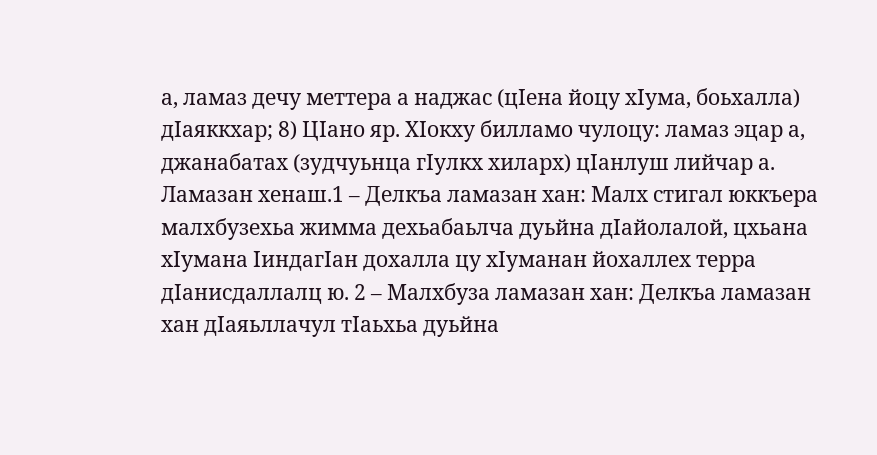а, ламаз дечу меттера а наджас (цIена йоцу хIума, боьхалла) дIаяккхар; 8) ЦIано яр. ХIокху билламо чулоцу: ламаз эцар а, джанабатах (зудчуьнца гIулкх хиларх) цIанлуш лийчар а. Ламазан хенаш.1 – Делкъа ламазан хан: Малх стигал юккъера малхбузехьа жимма дехьабаьлча дуьйна дIайолалой, цхьана хIумана IиндагIан дохалла цу хIуманан йохаллех терра дIанисдаллалц ю. 2 – Малхбуза ламазан хан: Делкъа ламазан хан дIаяьллачул тIаьхьа дуьйна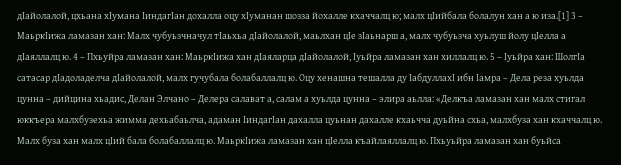дIайолалой, цхьана хIумана IиндагIан дохалла оцу хIуманан шозза йохалле кхаччалц ю; малх цIийбала болалун хан а ю иза.[1] 3 – МаьркIижа ламазан хан: Малх чубуьзчначул тIаьхьа дIайолалой, маьлхан цIе зIаьнарш а, малх чубуьзча хуьлуш йолу цIелла а дIаяллалц ю. 4 – Пхьуйра ламазан хан: МаьркIижа хан дIаяларца дIайолалой, Iуьйра ламазан хан хиллалц ю. 5 – Iуьйра хан: ШолгIа сатасар дIадоладелча дIайолалой, малх гучубала болабаллалц ю. Оцу хенашна тешалла ду IабдуллахI ибн Iамра – Дела реза хуьлда цунна – дийцина хьадис, Делан Элчано – Делера салават а, салам а хуьлда цунна – элира аьлла: «Делкъа ламазан хан малх стигал юккъера малхбузехьа жимма дехьабаьлча, адаман IиндагIан дахалла цуьнан дахалле кхаьчча дуьйна схьа, малхбуза хан кхаччалц ю. Малх буза хан малх цIий бала болабаллалц ю. МаьркIижа ламазан хан цIелла къайлаяллалц ю. Пхьуьйра ламазан хан буьйса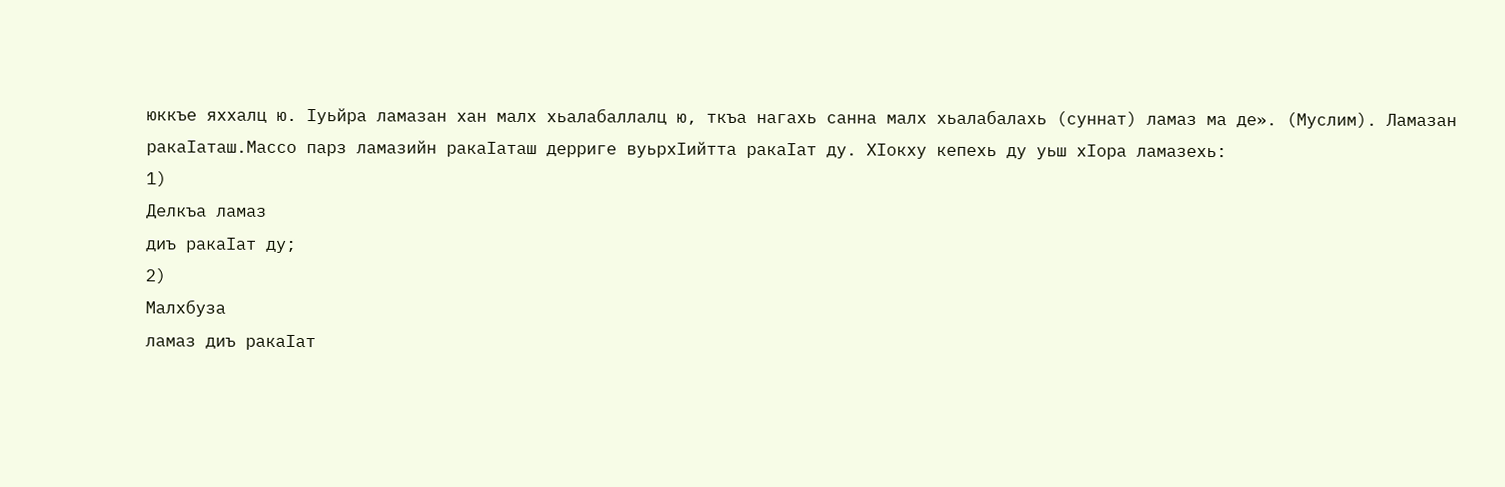юккъе яххалц ю. Iуьйра ламазан хан малх хьалабаллалц ю, ткъа нагахь санна малх хьалабалахь (суннат) ламаз ма де». (Муслим). Ламазан ракаIаташ.Массо парз ламазийн ракаIаташ дерриге вуьрхIийтта ракаIат ду. ХIокху кепехь ду уьш хIора ламазехь:
1)
Делкъа ламаз
диъ ракаIат ду;
2)
Малхбуза
ламаз диъ ракаIат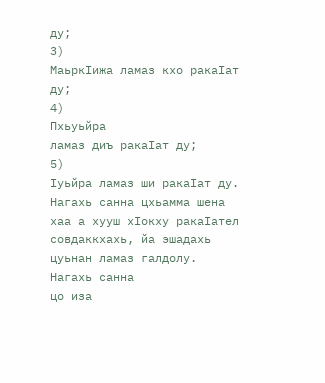ду;
3)
МаьркIижа ламаз кхо ракаIат ду;
4)
Пхьуьйра
ламаз диъ ракаIат ду;
5)
Iуьйра ламаз ши ракаIат ду.
Нагахь санна цхьамма шена хаа а хууш хIокху ракаIател
совдаккхахь, йа эшадахь цуьнан ламаз галдолу. Нагахь санна
цо иза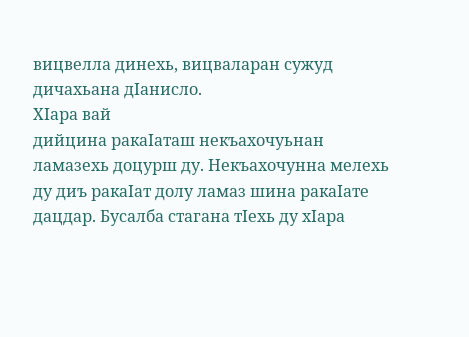вицвелла динехь, вицваларан сужуд дичахьана дIанисло.
ХIара вай
дийцина ракаIаташ некъахочуьнан ламазехь доцурш ду. Некъахочунна мелехь
ду диъ ракаIат долу ламаз шина ракаIате дацдар. Бусалба стагана тIехь ду хIара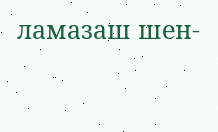ламазаш шен-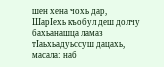шен хена чохь дар, ШарIехь къобул деш долчу бахьанашца ламаз тIаьхьадуьссуш дацахь, масала: наб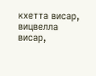кхетта висар, вицвелла висар,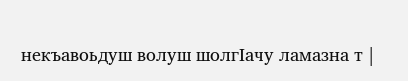некъавоьдуш волуш шолгIачу ламазна т |